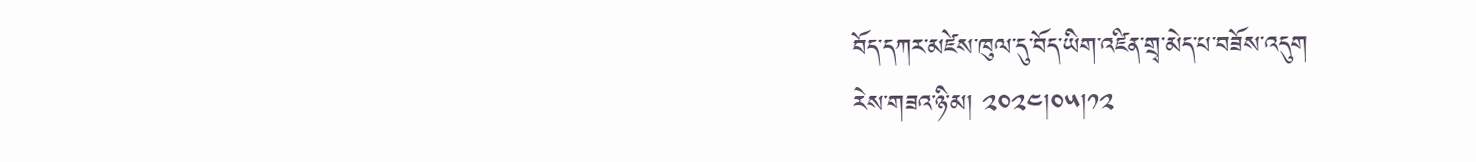བོད་དཀར་མཛེས་ཁུལ་དུ་བོད་ཡིག་འཛིན་གྲྭ་མེད་པ་བཟོས་འདུག
རེས་གཟའ་ཉི་མ། ༢༠༢༤།༠༥།༡༢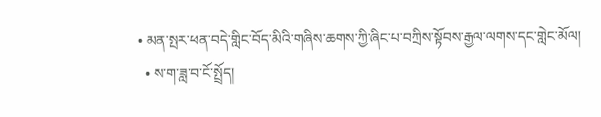• མན་སྤར་ཕན་བདེ་གླིང་བོད་མིའི་གཞིས་ཆགས་ཀྱི་ཞིང་པ་བཀྲིས་སྟོབས་རྒྱལ་ལགས་དང་གླེང་མོལ།
  • ས་ག་ཟླ་བ་ངོ་སྤྲོད།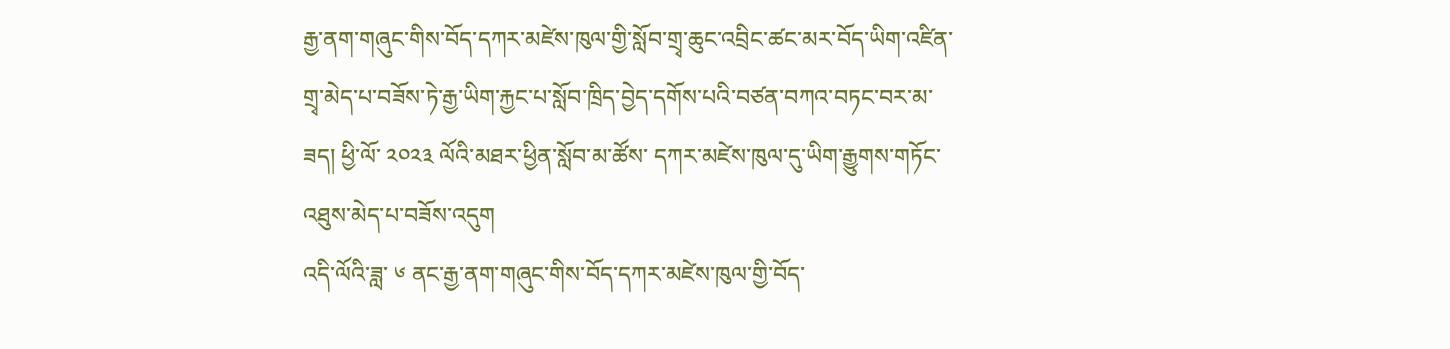རྒྱ་ནག་གཞུང་གིས་བོད་དཀར་མཛེས་ཁུལ་གྱི་སློབ་གྲྭ་ཆུང་འབྲིང་ཚང་མར་བོད་ཡིག་འཛིན་གྲྭ་མེད་པ་བཟོས་ཏེ་རྒྱ་ཡིག་རྐྱང་པ་སློབ་ཁྲིད་བྱེད་དགོས་པའི་བཙན་བཀའ་བཏང་བར་མ་ཟད། ཕྱི་ལོ་ ༢༠༢༣ ལོའི་མཐར་ཕྱིན་སློབ་མ་ཚོས་ དཀར་མཛེས་ཁུལ་དུ་ཡིག་རྒྱུགས་གཏོང་འཐུས་མེད་པ་བཟོས་འདུག
འདི་ལོའི་ཟླ་ ༦ ནང་རྒྱ་ནག་གཞུང་གིས་བོད་དཀར་མཛེས་ཁུལ་གྱི་བོད་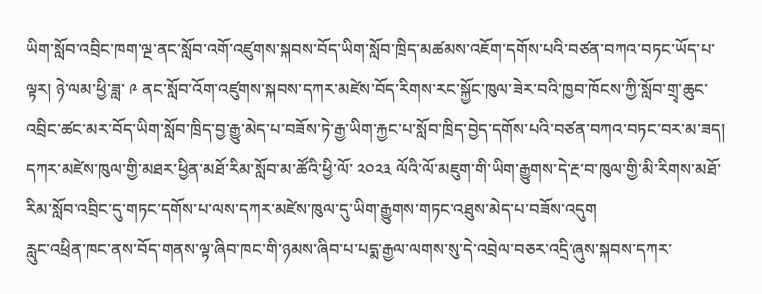ཡིག་སློབ་འབྲིང་ཁག་ལྔ་ནང་སློབ་འགོ་འཛུགས་སྐབས་བོད་ཡིག་སློབ་ཁྲིད་མཚམས་འཇོག་དགོས་པའི་བཙན་བཀའ་བཏང་ཡོད་པ་ལྟར། ཉེ་ལམ་ཕྱི་ཟླ་ ༩ ནང་སློབ་འོག་འཛུགས་སྐབས་དཀར་མཛེས་བོད་རིགས་རང་སྐྱོང་ཁུལ་ཟེར་བའི་ཁྱབ་ཁོངས་ཀྱི་སློབ་གྲྭ་ཆུང་འབྲིང་ཚང་མར་བོད་ཡིག་སློབ་ཁྲིད་བྱ་རྒྱུ་མེད་པ་བཟོས་ཏེ་རྒྱ་ཡིག་རྐྱང་པ་སློབ་ཁྲིད་བྱེད་དགོས་པའི་བཙན་བཀའ་བཏང་བར་མ་ཟད། དཀར་མཛེས་ཁུལ་གྱི་མཐར་ཕྱིན་མཐོ་རིམ་སློབ་མ་ཚོའི་ཕྱི་ལོ་ ༢༠༢༣ ལོའི་ལོ་མཇུག་གི་ཡིག་རྒྱུགས་དེ་རྔ་བ་ཁུལ་གྱི་མི་རིགས་མཐོ་རིམ་སློབ་འབྲིང་དུ་གཏང་དགོས་པ་ལས་དཀར་མཛེས་ཁུལ་དུ་ཡིག་རྒྱུགས་གཏང་འཐུས་མེད་པ་བཟོས་འདུག
རླུང་འཕྲིན་ཁང་ནས་བོད་གནས་ལྟ་ཞིབ་ཁང་གི་ཉམས་ཞིབ་པ་པདྨ་རྒྱལ་ལགས་སུ་དེ་འབྲེལ་བཅར་འདྲི་ཞུས་སྐབས་དཀར་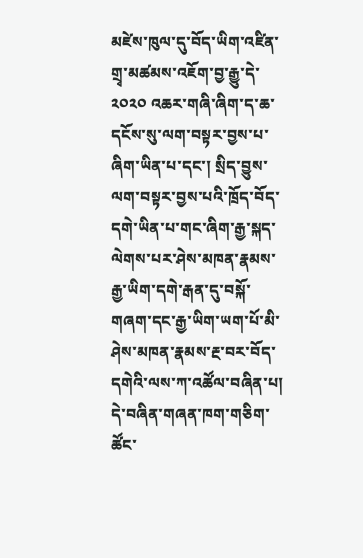མཛེས་ཁུལ་དུ་བོད་ཡིག་འཛིན་གྲྭ་མཚམས་འཇོག་བྱ་རྒྱུ་དེ་ ༢༠༢༠ འཆར་གཞི་ཞིག་ད་ཆ་དངོས་སུ་ལག་བསྟར་བྱས་པ་ཞིག་ཡིན་པ་དང་། སྲིད་བྱུས་ལག་བསྟར་བྱས་པའི་ཁྲོད་བོད་དགེ་ཡིན་པ་གང་ཞིག་རྒྱ་སྐད་ལེགས་པར་ཤེས་མཁན་རྣམས་རྒྱ་ཡིག་དགེ་རྒན་དུ་བསྐོ་གཞག་དང་རྒྱ་ཡིག་ཡག་པོ་མི་ཤེས་མཁན་རྣམས་རྔ་བར་བོད་དགེའི་ལས་ཀ་འཚོལ་བཞིན་པ། དེ་བཞིན་གཞན་ཁག་གཅིག་ཚོང་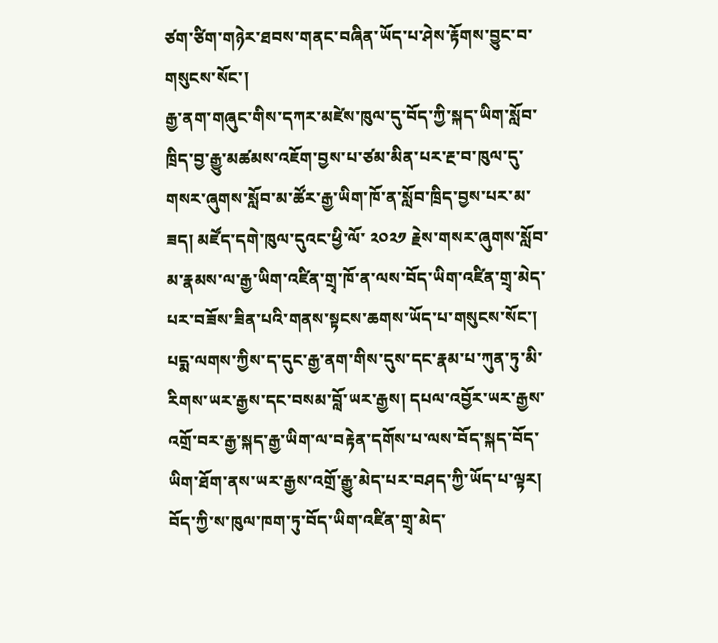ཙག་ཙིག་གཉེར་ཐབས་གནང་བཞིན་ཡོད་པ་ཤེས་རྟོགས་བྱུང་བ་གསུངས་སོང་།
རྒྱ་ནག་གཞུང་གིས་དཀར་མཛེས་ཁུལ་དུ་བོད་ཀྱི་སྐད་ཡིག་སློབ་ཁྲིད་བྱ་རྒྱུ་མཚམས་འཇོག་བྱས་པ་ཙམ་མིན་པར་རྔ་བ་ཁུལ་དུ་གསར་ཞུགས་སློབ་མ་ཚོར་རྒྱ་ཡིག་ཁོ་ན་སློབ་ཁྲིད་བྱས་པར་མ་ཟད། མཛོད་དགེ་ཁུལ་དུའང་ཕྱི་ལོ་ ༢༠༢༡ རྗེས་གསར་ཞུགས་སློབ་མ་རྣམས་ལ་རྒྱ་ཡིག་འཛིན་གྲྭ་ཁོ་ན་ལས་བོད་ཡིག་འཛིན་གྲྭ་མེད་པར་བཟོས་ཟིན་པའི་གནས་སྟངས་ཆགས་ཡོད་པ་གསུངས་སོང་།
པདྨ་ལགས་ཀྱིས་ད་དུང་རྒྱ་ནག་གིས་དུས་དང་རྣམ་པ་ཀུན་ཏུ་མི་རིགས་ཡར་རྒྱས་དང་བསམ་བློ་ཡར་རྒྱས། དཔལ་འབྱོར་ཡར་རྒྱས་འགྲོ་བར་རྒྱ་སྐད་རྒྱ་ཡིག་ལ་བརྟེན་དགོས་པ་ལས་བོད་སྐད་བོད་ཡིག་ཐོག་ནས་ཡར་རྒྱས་འགྲོ་རྒྱུ་མེད་པར་བཤད་ཀྱི་ཡོད་པ་ལྟར། བོད་ཀྱི་ས་ཁུལ་ཁག་ཏུ་བོད་ཡིག་འཛིན་གྲྭ་མེད་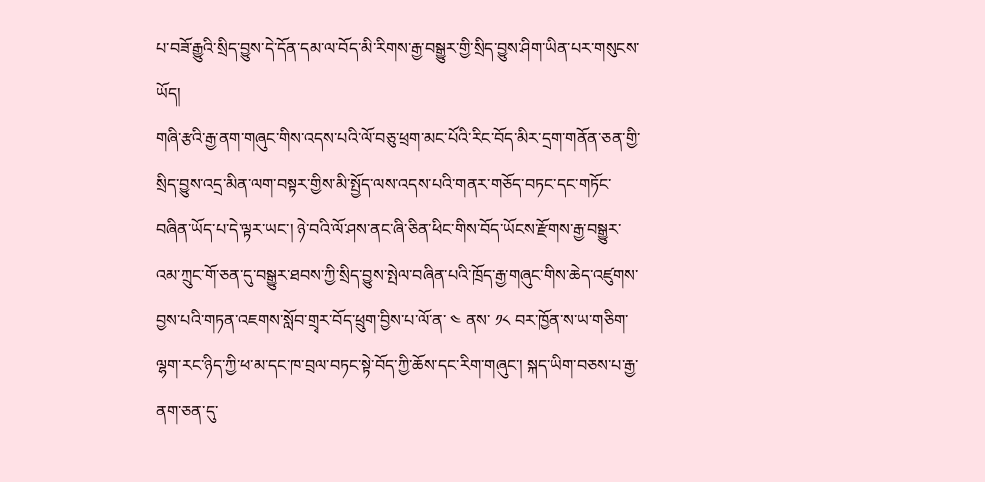པ་བཟོ་རྒྱུའི་སྲིད་བྱུས་དེ་དོན་དམ་ལ་བོད་མི་རིགས་རྒྱ་བསྒྱུར་གྱི་སྲིད་བྱུས་ཤིག་ཡིན་པར་གསུངས་ཡོད།
གཞི་རྩའི་རྒྱ་ནག་གཞུང་གིས་འདས་པའི་ལོ་བཅུ་ཕྲག་མང་པོའི་རིང་བོད་མིར་དྲག་གནོན་ཅན་གྱི་སྲིད་བྱུས་འདྲ་མིན་ལག་བསྟར་གྱིས་མི་སྤྱོད་ལས་འདས་པའི་གནར་གཅོད་བཏང་དང་གཏོང་བཞིན་ཡོད་པ་དེ་ལྟར་ཡང་། ཉེ་བའི་ལོ་ཤས་ནང་ཞི་ཅིན་ཕིང་གིས་བོད་ཡོངས་རྫོགས་རྒྱ་བསྒྱུར་འམ་ཀྲུང་གོ་ཅན་དུ་བསྒྱུར་ཐབས་ཀྱི་སྲིད་བྱུས་སྤེལ་བཞིན་པའི་ཁྲོད་རྒྱ་གཞུང་གིས་ཆེད་འཛུགས་བྱས་པའི་གཏན་འཇགས་སློབ་གྲྭར་བོད་ཕྲུག་བྱིས་པ་ལོ་ན་ ༤ ནས་ ༡༨ བར་ཁྱོན་ས་ཡ་གཅིག་ལྷག་རང་ཉིད་ཀྱི་ཕ་མ་དང་ཁ་བྲལ་བཏང་སྟེ་བོད་ཀྱི་ཆོས་དང་རིག་གཞུང་། སྐད་ཡིག་བཅས་པ་རྒྱ་ནག་ཅན་དུ་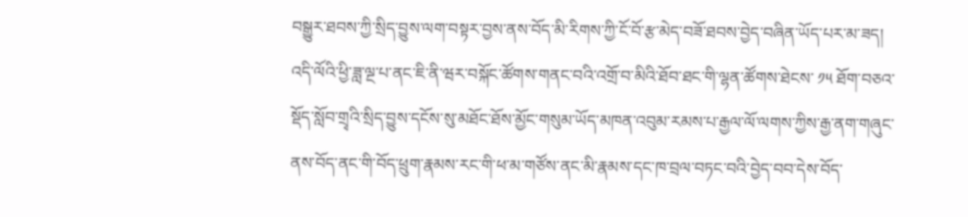བསྒྱུར་ཐབས་ཀྱི་སྲིད་བྱུས་ལག་བསྟར་བྱས་ནས་བོད་མི་རིགས་ཀྱི་ངོ་བོ་རྩ་མེད་བཟོ་ཐབས་བྱེད་བཞིན་ཡོད་པར་མ་ཟད། འདི་ལོའི་ཕྱི་ཟླ་ལྔ་པ་ནང་ཇི་ནི་ཝར་བསྐོང་ཚོགས་གནང་བའི་འགྲོ་བ་མིའི་ཐོབ་ཐང་གི་ལྷན་ཚོགས་ཐེངས་ ༡༥ ཐོག་བཅའ་སྡོད་སློབ་གྲྭའི་སྲིད་བྱུས་དངོས་སུ་མཐོང་ཐོས་མྱོང་གསུམ་ཡོད་མཁན་འབུམ་རམས་པ་རྒྱལ་ལོ་ལགས་ཀྱིས་རྒྱ་ནག་གཞུང་ནས་བོད་ནང་གི་བོད་ཕྲུག་རྣམས་རང་གི་ཕ་མ་གཙོས་ནང་མི་རྣམས་དང་ཁ་བྲལ་བཏང་བའི་བྱེད་བབ་དེས་བོད་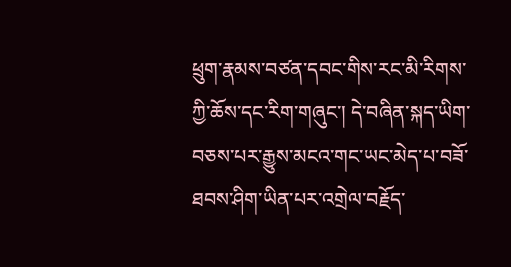ཕྲུག་རྣམས་བཙན་དབང་གིས་རང་མི་རིགས་ཀྱི་ཆོས་དང་རིག་གཞུང་། དེ་བཞིན་སྐད་ཡིག་བཅས་པར་རྒྱུས་མངའ་གང་ཡང་མེད་པ་བཟོ་ཐབས་ཤིག་ཡིན་པར་འགྲེལ་བརྗོད་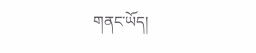གནང་ཡོད།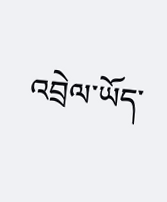འབྲེལ་ཡོད་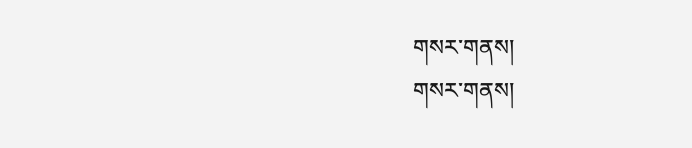གསར་གནས།
གསར་གནས།